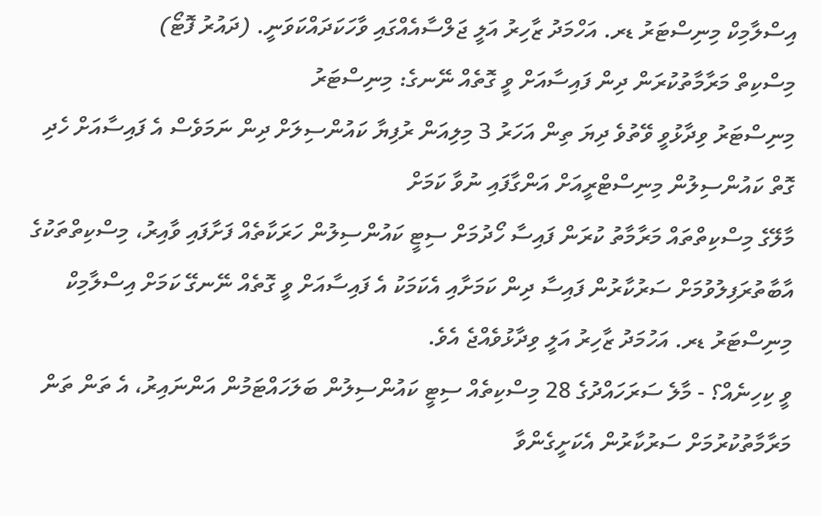އިސްލާމިކް މިނިސްޓަރު ޑރ. އަހްމަދު ޒާހިރު އަލީ ޖަލްސާއެއްގައި ވާހަކަދައްކަވަނީ. (ދައުރު ފޮޓޯ)
މިސްކިތް މަރާމާތުކުރަން ދިން ފައިސާއަށް ވީ ގޮތެއް ނޭނގެ: މިނިސްޓަރު
މިނިސްޓަރު ވިދާޅުވީ ވޭތުވެ ދިޔަ ތިން އަހަރު 3 މިލިއަން ރުފިޔާ ކައުންސިލަށް ދިން ނަމަވެސް އެ ފައިސާއަށް ހެދި ގޮތް ކައުންސިލުން މިނިސްޓްރީއަށް އަންގާފައި ނުވާ ކަމަށް
މާލޭގެ މިސްކިތްތައް މަރާމާތު ކުރަން ފައިސާ ހޯދުމަށް ސިޓީ ކައުންސިލުން ހަރަކާތެއް ފަށާފައި ވާއިރު، މިސްކިތްތަކުގެ އާބާތުރަފިލުވުމަށް ސަރުކާރުން ފައިސާ ދިން ކަމަށާއި އެކަމަކު އެ ފައިސާއަށް ވީ ގޮތެއް ނޭނގޭ ކަމަށް އިސްލާމިކް މިނިސްޓަރު ޑރ. އަހުމަދު ޒާހިރު އަލީ ވިދާޅުވެއްޖެ އެވެ.
ވީ ކިހިނެއް؟ - މާލެ ސަރަހައްދުގެ 28 މިސްކިތެއް ސިޓީ ކައުންސިލުން ބަލަހައްޓަމުން އަންނައިރު، އެ ތަން ތަން މަރާމާތުކުރުމަށް ސަރުކާރުން އެކަށީގެންވާ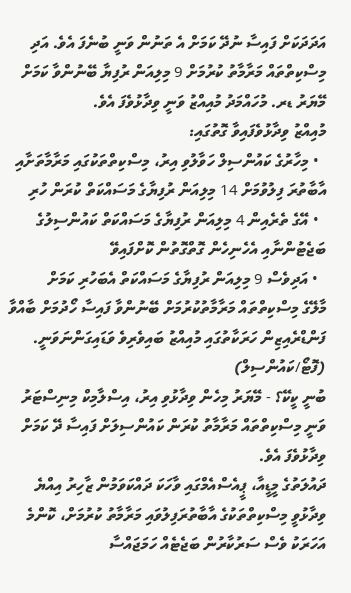އަދަދަކަށް ފައިސާ ނުދޭ ކަމަށް އެ ތަނުން ވަނީ ބުނެފަ އެވެ. އަދި މިސްކިތްތައް މަރާމާތު ކުރުމަށް 9 މިލިއަން ރުފިޔާ ބޭނުންވާ ކަމަށް މޭޔަރު ޑރ. މުހައްމަދު މުއިއްޒު ވަނީ ވިދާޅުވެފަ އެވެ.
މުއިއްޒު ވިދާޅުވެފައިވާ ގޮތުގައި:
  • މިހާރުގެ ކައުންސިލް ހަވާލުވި އިރު، މިސްކިތްތަކުގައި މަރާމާތަށާއި އާބާތުރަ ފިލުވުމަށް 14 މިލިއަން ރުފިޔާގެ މަސައްކަތް ކުރަން ހުރި
  • އޭގެ ތެރެއިން 4 މިލިއަން ރުފިޔާގެ މަސައްކަތް ކައުންސިލުގެ ބަޖެޓުންނާއި އެހެނިހެން ގޮތްގޮތުން ކޮށްފައިވޭ
  • އަދިވެސް 9 މިލިއަން ރުފިޔާގެ މަސައްކަތް އެބަހުރި ކަމަށް
މާލޭގެ މިސްކިތްތައް މަރާމާތުކުރުމަށް ބޭނުންވާ ފައިސާ ހޯދުމަށް ބާއްވާ ފަންޑްރެއިޒިން ހަރަކާތުގައި މުއިއްޒު ބައިވެރިވެ ވަޑައިގަންނަވަނީ. (ފޮޓޯ/ކައުންސިލް)
ބުނީ ކީކޭ؟ - މޭޔަރު މިހެން ވިދާޅުވި އިރު، އިސްލާމިކް މިނިސްޓަރު ވަނީ މިސްކިތްތައް މަރާމާތު ކުރަން ކައުންސިލަށް ފައިސާ ދޭ ކަމަށް ވިދާޅުވެފަ އެވެ.
ދައުލަތުގެ މީޑީއާ، ޕީއެސްއެމްގައި ވާހަކަ ދައްކަވަމުން ޒާހިރު އިއްޔެ ވިދާޅުވީ މިސްކިތްތަކުގެ އާބާތުރަފިލުވައި މަރާމާތު ކުރުމަށް، ކޮންމެ އަހަރަކު ވެސް ސަރުކާރުން ބަޖެޓެއް ހަމަޖައްސާ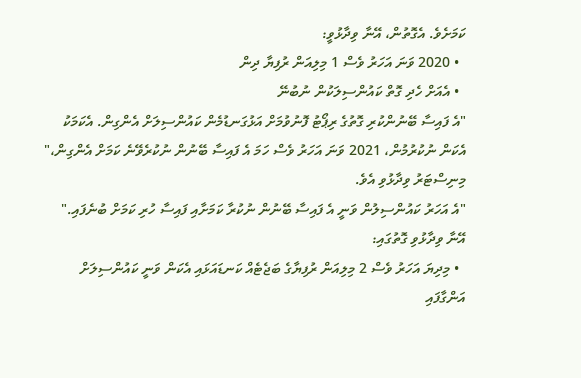ކަމަށެވެ. އެގޮތުން، އޭނާ ވިދާޅުވީ:
  • 2020 ވަނަ އަހަރު ވެސް 1 މިލިއަން ރުފިޔާ ދިން
  • އެއަށް ހެދި ގޮތް ކައުންސިލަކުން ނުބުނޭ
"އެ ފައިސާ ބޭނުންކުރި ގޮތުގެ ރިޕޯޓު ފޮނުވުމަށް އަޅުގަނޑުމެން ކައުންސިލަށް އެންގިން. އެކަމަކު އެކަން ނުކުރުމުން، 2021 ވަނަ އަހަރު ވެސް ހަމަ އެ ފައިސާ ބޭނުން ނުކުރެވޭނެ ކަމަށް އެންގިން،" މިނިސްޓަރު ވިދާޅުވި އެވެ.
"އެ އަހަރު ކައުންސިލުން ވަނީ އެ ފައިސާ ބޭނުން ނުކުރާ ކަމަށާއި ފައިސާ ހުރި ކަމަށް ބުނެފައި."
އޭނާ ވިދާޅުވި ގޮތުގައި:
  • މިދިޔަ އަހަރު ވެސް 2 މިލިއަން ރުފިޔާގެ ބަޖެޓެއް ކަނޑައަޅައި އެކަން ވަނީ ކައުންސިލަށް އަންގާފައި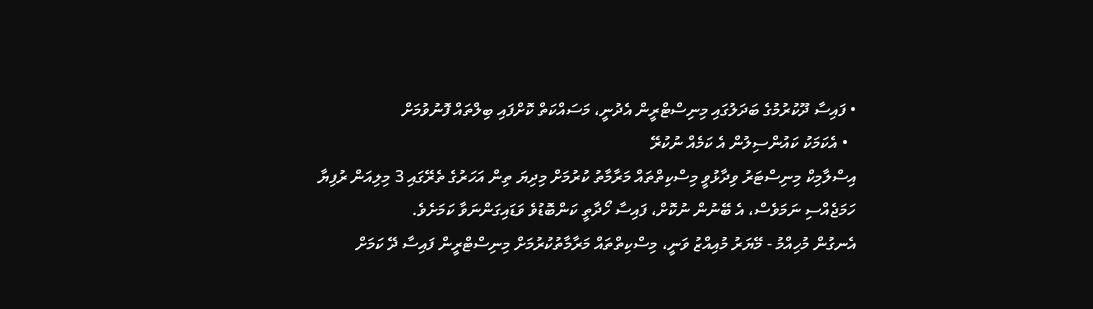• ފައިސާ ދޫކުރުމުގެ ބަދަލުގައި މިނިސްޓްރީން އެދުނީ، މަސައްކަތް ކޮށްފައި ބިލްތައް ފޮނުވުމަށް
  • އެކަމަކު ކައުންސިލުން އެ ކަމެއް ނުކުރޭ
އިސްލާމިކް މިނިސްޓަރު ވިދާޅުވީ މިސްކިތްތައް މަރާމާތު ކުރުމަށް މިދިޔަ ތިން އަހަރުގެ ތެރޭގައި 3 މިލިއަން ރުފިޔާ ހަމަޖެއްސި ނަމަވެސް، އެ ބޭނުން ނުކޮށް، ފައިސާ ހޯދާތީ ކަންބޮޑުވެ ވަޑައިގަންނަވާ ކަމަށެވެ.
އެނގުން މުހިއްމު - މޭޔަރު މުއިއްޒު ވަނީ، މިސްކިތްތައް މަރާމާތުކުރުމަށް މިނިސްޓްރީން ފައިސާ ދޭ ކަމަށް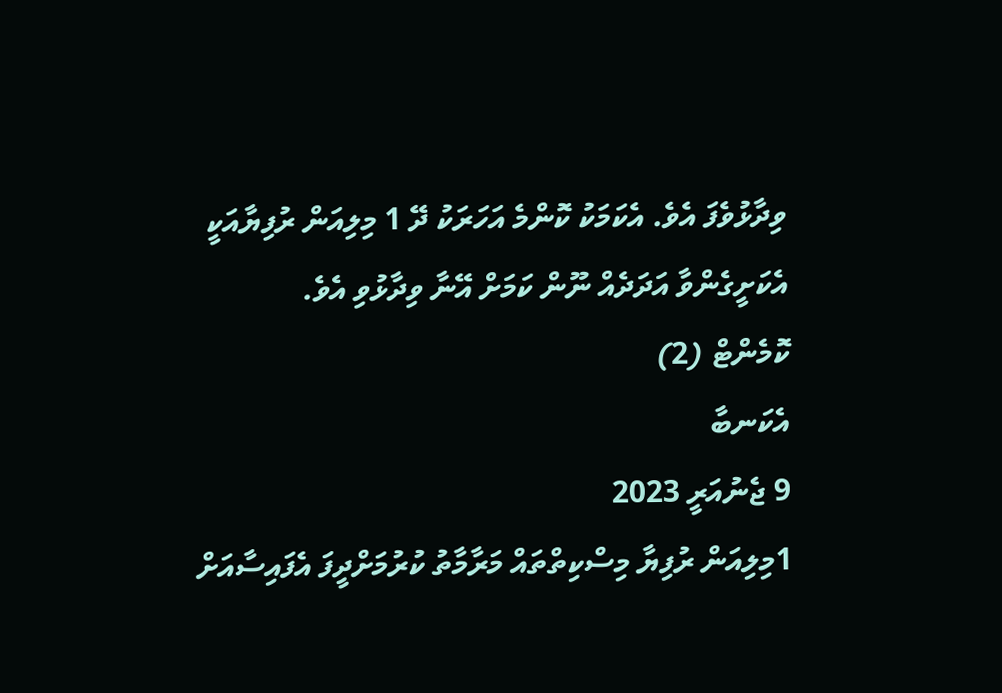ވިދާޅުވެފަ އެވެ. އެކަމަކު ކޮންމެ އަހަރަކު ދޭ 1 މިލިއަން ރުފިޔާއަކީ އެކަށީގެންވާ އަދަދެއް ނޫން ކަމަށް އޭނާ ވިދާޅުވި އެވެ.
ކޮމެންޓް (2)
އެކަނބާ
9 ޖެނުއަރީ 2023
1މިލިއަން ރުފިޔާ މިސްކިތްތައް މަރާމާތު ކުރުމަށްދީފަ އެފައިސާއަށް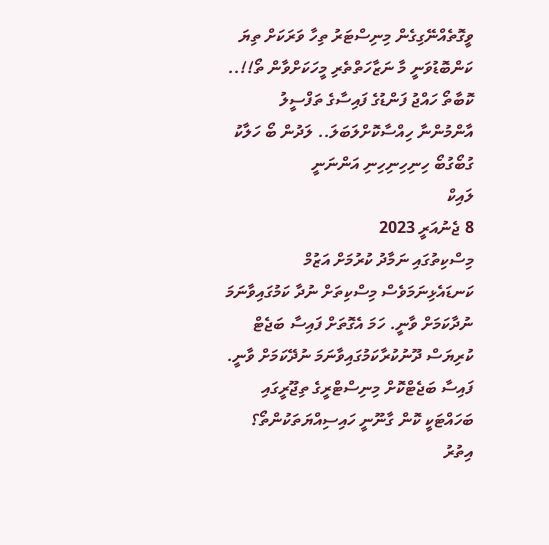ވީގޮތެއްނޭގިގެން މިނިސްޓަރު ތިހާ ވަރަކަށް ތިޔަ ކަންބޮޑުވަނީ މާ ނަޒާހަތްތެރި މީހަކަށްވާން ތޯ!!.. ކޮބާތޯ ހައްޖު ފަންޑުގެ ފައިސާގެ ތަފްސީލު އާންމުންނާ ހިއްސާކޮށްލަބަލަ.. ލަދުން ބޯ ހަލާކު ގުބޯގުބޯ ހިނިހިނިހިނި އަންނަނީ
ލައިކް
8 ޖެނުއަރީ 2023
މިސްކިތުގައި ނަމާދު ކުރުމަށް އަޒުމް ކަނޑައެޅިނަމަވެސް މިސްކިތަށް ނުދާ ކަމުގައިވާނަމަ ނުދާކަމަށް ވާނީ. ހަމަ އެގޮތަށް ފައިސާ ބަޖެޓް ކުރިޔަސް ދޫނުކުރާކަމުގައިވާނަމަ ނުދޭކަމަށް ވާނީ. ފައިސާ ބަޖެޓްކޮށް މިނިސްޓްރީގެ ތިޖޫރީގައި ބަހައްޓަކީ ކޮން ގާނޫނީ ހައިސިއްޔަތަކުންތޯ؟
އިތުރު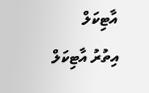އާޓިކަލް
އިތުރު އާޓިކަލް